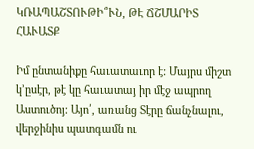ԿՌԱՊԱՇՏՈՒԹԻ՞ՒՆ, ԹԷ ՃՇՄԱՐԻՏ ՀԱՒԱՏՔ

Իմ ընտանիքը հաւատաւոր է: Մայրս միշտ կ՚ըսէր, թէ կը հաւատայ իր մէջ ապրող Աստուծոյ: Այո՛, առանց Տէրը ճանչնալու, վերջինիս պատգամն ու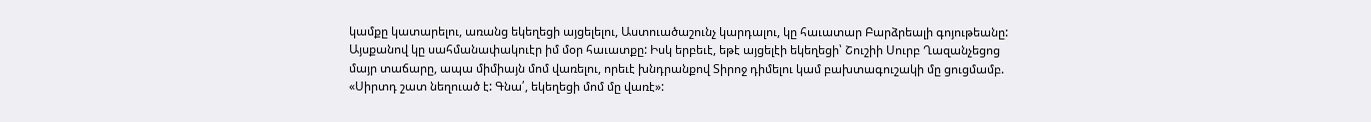կամքը կատարելու, առանց եկեղեցի այցելելու, Աստուածաշունչ կարդալու, կը հաւատար Բարձրեալի գոյութեանը: Այսքանով կը սահմանափակուէր իմ մօր հաւատքը: Իսկ երբեւէ, եթէ այցելէի եկեղեցի՝ Շուշիի Սուրբ Ղազանչեցոց մայր տաճարը, ապա միմիայն մոմ վառելու, որեւէ խնդրանքով Տիրոջ դիմելու կամ բախտագուշակի մը ցուցմամբ. «Սիրտդ շատ նեղուած է: Գնա՛, եկեղեցի մոմ մը վառէ»: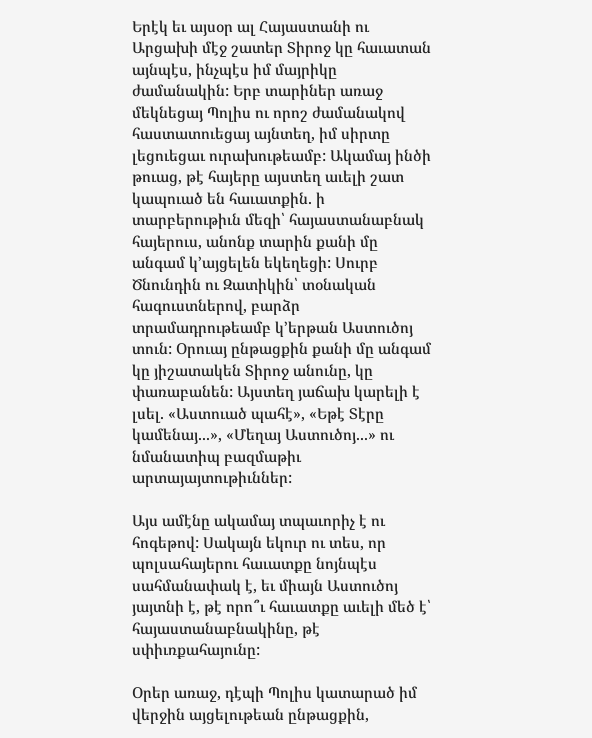Երէկ եւ այսօր ալ Հայաստանի ու Արցախի մէջ շատեր Տիրոջ կը հաւատան այնպէս, ինչպէս իմ մայրիկը ժամանակին: Երբ տարիներ առաջ մեկնեցայ Պոլիս ու որոշ ժամանակով հաստատուեցայ այնտեղ, իմ սիրտը լեցուեցաւ ուրախութեամբ: Ակամայ ինծի թուաց, թէ հայերը այստեղ աւելի շատ կապուած են հաւատքին. ի տարբերութիւն մեզի՝ հայաստանաբնակ հայերուս, անոնք տարին քանի մը անգամ կ՚այցելեն եկեղեցի: Սուրբ Ծնունդին ու Զատիկին՝ տօնական հագուստներով, բարձր տրամադրութեամբ կ՚երթան Աստուծոյ տուն: Օրուայ ընթացքին քանի մը անգամ կը յիշատակեն Տիրոջ անունը, կը փառաբանեն: Այստեղ յաճախ կարելի է լսել. «Աստուած պահէ», «Եթէ Տէրը կամենայ...», «Մեղայ Աստուծոյ...» ու նմանատիպ բազմաթիւ արտայայտութիւններ:

Այս ամէնը ակամայ տպաւորիչ է ու հոգեթով: Սակայն եկուր ու տես, որ պոլսահայերու հաւատքը նոյնպէս սահմանափակ է, եւ միայն Աստուծոյ յայտնի է, թէ որո՞ւ հաւատքը աւելի մեծ է՝ հայաստանաբնակինը, թէ սփիւռքահայունը:

Օրեր առաջ, դէպի Պոլիս կատարած իմ վերջին այցելութեան ընթացքին,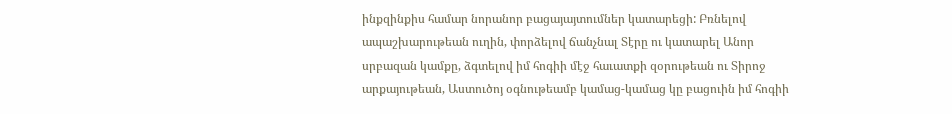ինքզինքիս համար նորանոր բացայայտումներ կատարեցի: Բռնելով ապաշխարութեան ուղին, փորձելով ճանչնալ Տէրը ու կատարել Անոր սրբազան կամքը, ձգտելով իմ հոգիի մէջ հաւատքի զօրութեան ու Տիրոջ արքայութեան, Աստուծոյ օգնութեամբ կամաց-կամաց կը բացուին իմ հոգիի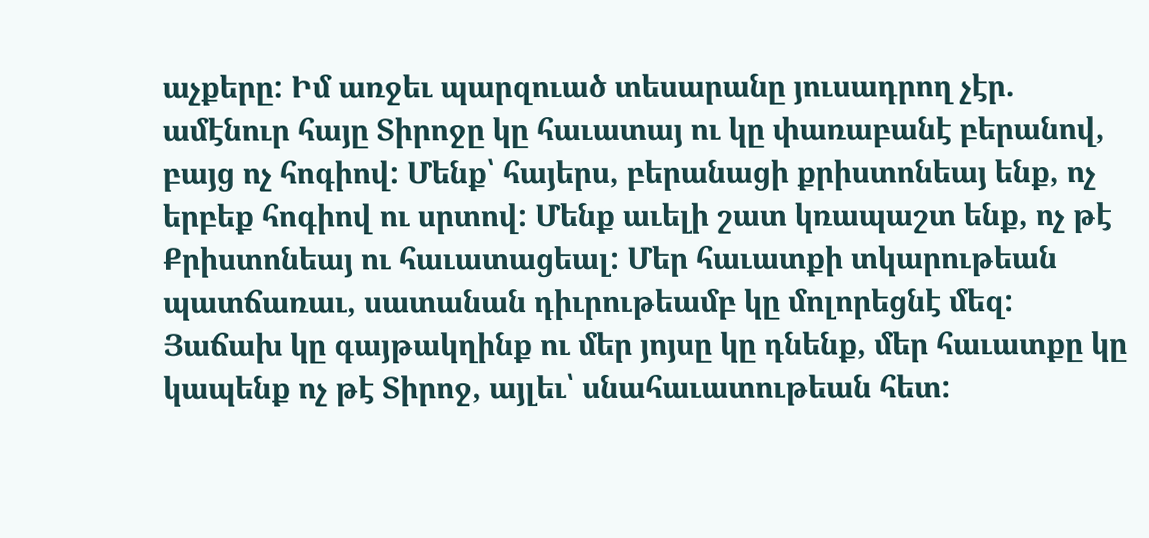աչքերը: Իմ առջեւ պարզուած տեսարանը յուսադրող չէր. ամէնուր հայը Տիրոջը կը հաւատայ ու կը փառաբանէ բերանով, բայց ոչ հոգիով: Մենք՝ հայերս, բերանացի քրիստոնեայ ենք, ոչ երբեք հոգիով ու սրտով: Մենք աւելի շատ կռապաշտ ենք, ոչ թէ Քրիստոնեայ ու հաւատացեալ: Մեր հաւատքի տկարութեան պատճառաւ, սատանան դիւրութեամբ կը մոլորեցնէ մեզ: Յաճախ կը գայթակղինք ու մեր յոյսը կը դնենք, մեր հաւատքը կը կապենք ոչ թէ Տիրոջ, այլեւ՝ սնահաւատութեան հետ: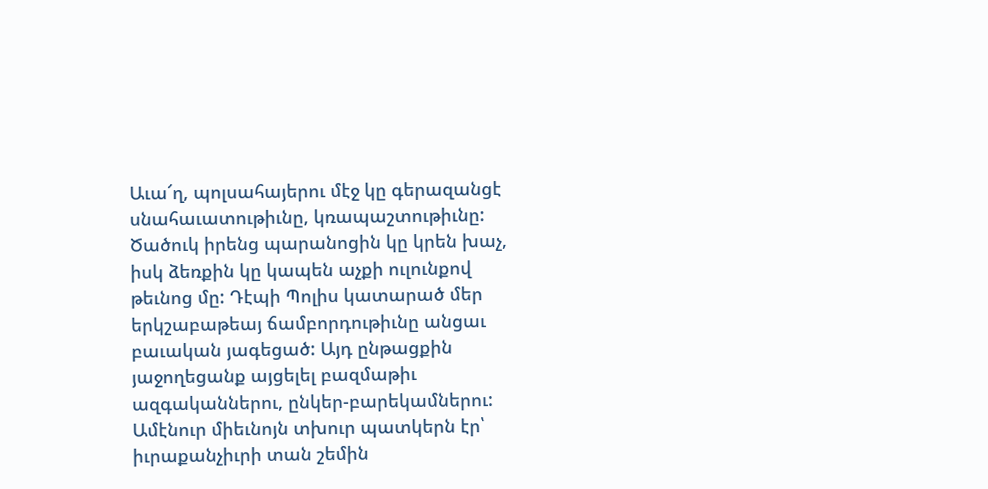Աւա՜ղ, պոլսահայերու մէջ կը գերազանցէ սնահաւատութիւնը, կռապաշտութիւնը: Ծածուկ իրենց պարանոցին կը կրեն խաչ, իսկ ձեռքին կը կապեն աչքի ուլունքով թեւնոց մը: Դէպի Պոլիս կատարած մեր երկշաբաթեայ ճամբորդութիւնը անցաւ բաւական յագեցած: Այդ ընթացքին յաջողեցանք այցելել բազմաթիւ ազգականներու, ընկեր-բարեկամներու: Ամէնուր միեւնոյն տխուր պատկերն էր՝ իւրաքանչիւրի տան շեմին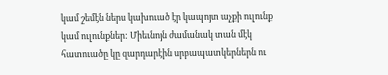կամ շեմէն ներս կախուած էր կապոյտ աչքի ուլունք կամ ուլունքներ: Միեւնոյն ժամանակ տան մէկ հատուածը կը զարդարէին սրբապատկերներն ու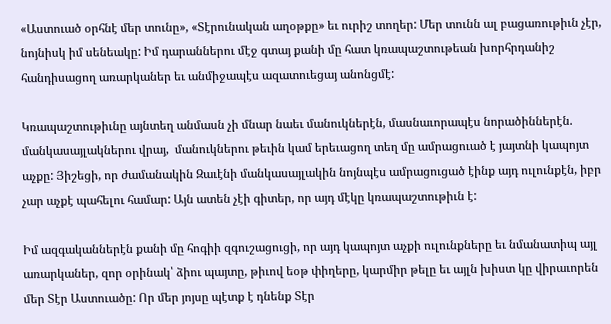«Աստուած օրհնէ մեր տունը», «Տէրունական աղօթքը» եւ ուրիշ տողեր: Մեր տունն ալ բացառութիւն չէր, նոյնիսկ իմ սենեակը: Իմ դարաններու մէջ գտայ քանի մը հատ կռապաշտութեան խորհրդանիշ հանդիսացող առարկաներ եւ անմիջապէս ազատուեցայ անոնցմէ:

Կռապաշտութիւնը այնտեղ անմասն չի մնար նաեւ մանուկներէն, մասնաւորապէս նորածիններէն. մանկասայլակներու վրայ,  մանուկներու թեւին կամ երեւացող տեղ մը ամրացուած է յայտնի կապոյտ աչքը: Յիշեցի, որ ժամանակին Զաւէնի մանկասայլակին նոյնպէս ամրացուցած էինք այդ ուլունքէն, իբր չար աչքէ պահելու համար: Այն ատեն չէի գիտեր, որ այդ մէկը կռապաշտութիւն է:

Իմ ազգականներէն քանի մը հոգիի զգուշացուցի, որ այդ կապոյտ աչքի ուլունքները եւ նմանատիպ այլ առարկաներ, զոր օրինակ՝ ձիու պայտը, թիւով եօթ փիղերը, կարմիր թելը եւ այլն խիստ կը վիրաւորեն մեր Տէր Աստուածը: Որ մեր յոյսը պէտք է դնենք Տէր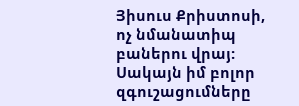Յիսուս Քրիստոսի, ոչ նմանատիպ բաներու վրայ: Սակայն իմ բոլոր զգուշացումները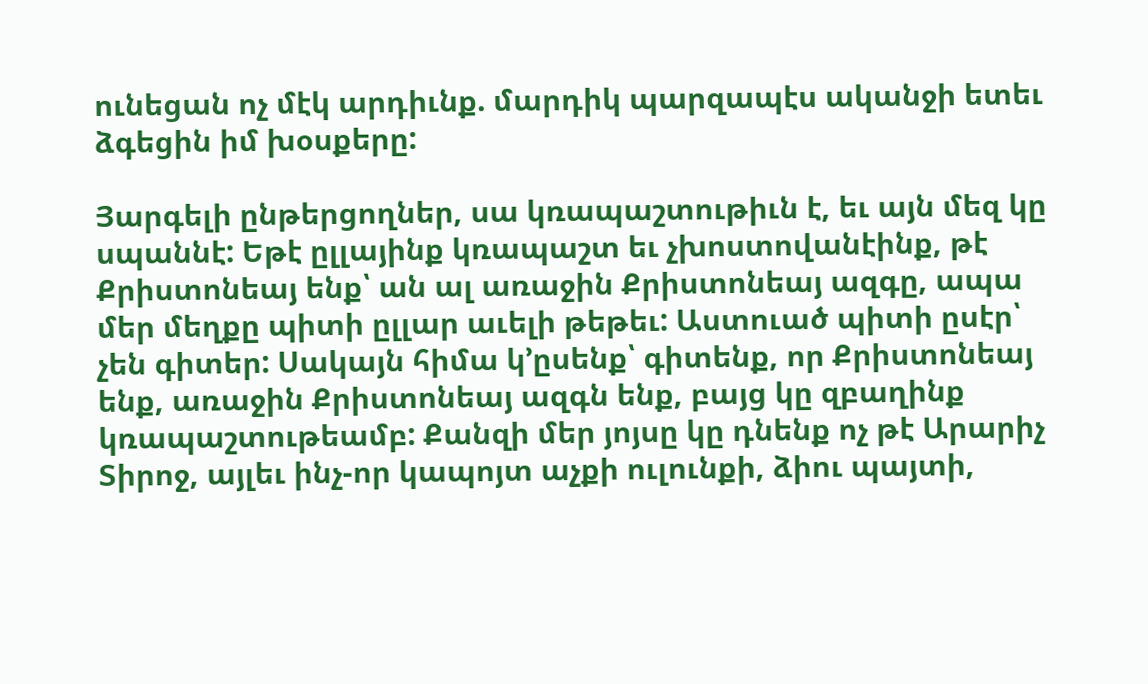ունեցան ոչ մէկ արդիւնք. մարդիկ պարզապէս ականջի ետեւ ձգեցին իմ խօսքերը:

Յարգելի ընթերցողներ, սա կռապաշտութիւն է, եւ այն մեզ կը սպաննէ: Եթէ ըլլայինք կռապաշտ եւ չխոստովանէինք, թէ Քրիստոնեայ ենք՝ ան ալ առաջին Քրիստոնեայ ազգը, ապա մեր մեղքը պիտի ըլլար աւելի թեթեւ: Աստուած պիտի ըսէր՝ չեն գիտեր: Սակայն հիմա կ՚ըսենք՝ գիտենք, որ Քրիստոնեայ ենք, առաջին Քրիստոնեայ ազգն ենք, բայց կը զբաղինք կռապաշտութեամբ: Քանզի մեր յոյսը կը դնենք ոչ թէ Արարիչ Տիրոջ, այլեւ ինչ-որ կապոյտ աչքի ուլունքի, ձիու պայտի,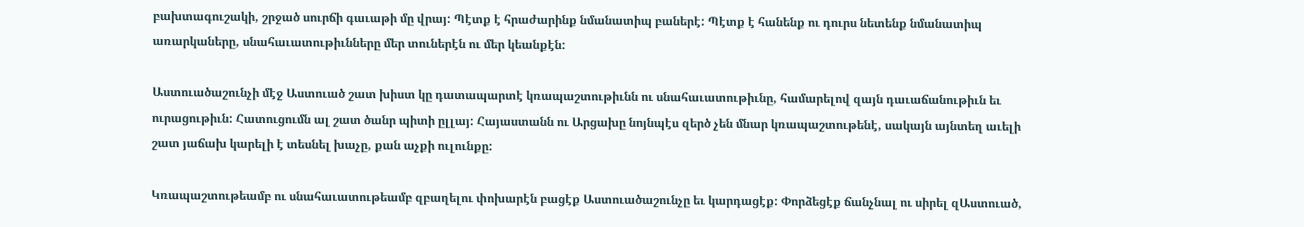բախտագուշակի, շրջած սուրճի գաւաթի մը վրայ: Պէտք է հրաժարինք նմանատիպ բաներէ: Պէտք է հանենք ու դուրս նետենք նմանատիպ առարկաները, սնահաւատութիւնները մեր տուներէն ու մեր կեանքէն:

Աստուածաշունչի մէջ Աստուած շատ խիստ կը դատապարտէ կռապաշտութիւնն ու սնահաւատութիւնը, համարելով զայն դաւաճանութիւն եւ ուրացութիւն: Հատուցումն ալ շատ ծանր պիտի ըլլայ: Հայաստանն ու Արցախը նոյնպէս զերծ չեն մնար կռապաշտութենէ, սակայն այնտեղ աւելի շատ յաճախ կարելի է տեսնել խաչը, քան աչքի ուլունքը:

Կռապաշտութեամբ ու սնահաւատութեամբ զբաղելու փոխարէն բացէք Աստուածաշունչը եւ կարդացէք: Փորձեցէք ճանչնալ ու սիրել զԱստուած,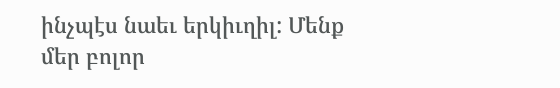ինչպէս նաեւ երկիւղիլ: Մենք մեր բոլոր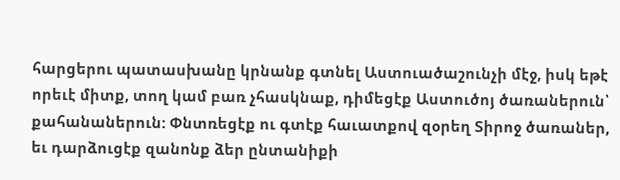հարցերու պատասխանը կրնանք գտնել Աստուածաշունչի մէջ, իսկ եթէ որեւէ միտք, տող կամ բառ չհասկնաք, դիմեցէք Աստուծոյ ծառաներուն՝ քահանաներուն: Փնտռեցէք ու գտէք հաւատքով զօրեղ Տիրոջ ծառաներ, եւ դարձուցէք զանոնք ձեր ընտանիքի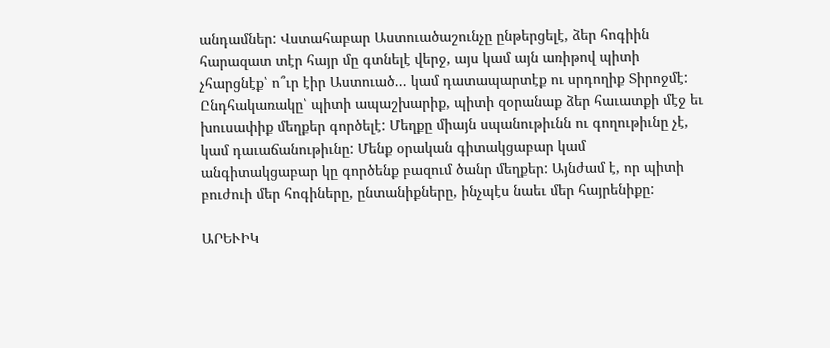անդամներ: Վստահաբար Աստուածաշունչը ընթերցելէ, ձեր հոգիին հարազատ տէր հայր մը գտնելէ վերջ, այս կամ այն առիթով պիտի չհարցնէք՝ ո՞ւր էիր Աստուած... կամ դատապարտէք ու սրդողիք Տիրոջմէ: Ընդհակառակը՝ պիտի ապաշխարիք, պիտի զօրանաք ձեր հաւատքի մէջ եւ խուսափիք մեղքեր գործելէ: Մեղքը միայն սպանութիւնն ու գողութիւնը չէ, կամ դաւաճանութիւնը: Մենք օրական գիտակցաբար կամ անգիտակցաբար կը գործենք բազում ծանր մեղքեր: Այնժամ է, որ պիտի բուժուի մեր հոգիները, ընտանիքները, ինչպէս նաեւ մեր հայրենիքը:

ԱՐԵՒԻԿ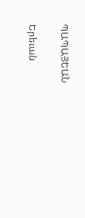ՊԱՊԱՅԵԱՆ

Երեւան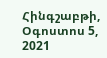Հինգշաբթի, Օգոստոս 5, 2021